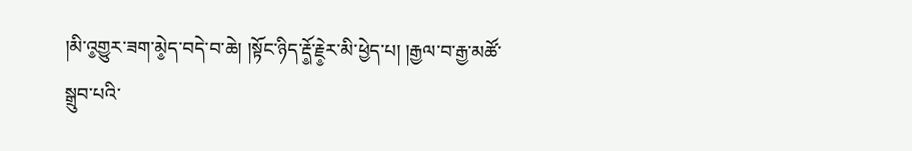།མི་འ༵གྱུར་ཟག་མེ༵ད་བདེ་བ་ཆེ། །སྟོང་ཉིད་རྡོ༵་རྗེ༵ར་མི་ཕྱེད་པ། །རྒྱལ་བ་རྒྱ་མཚོ་སྒྲུབ་པའི་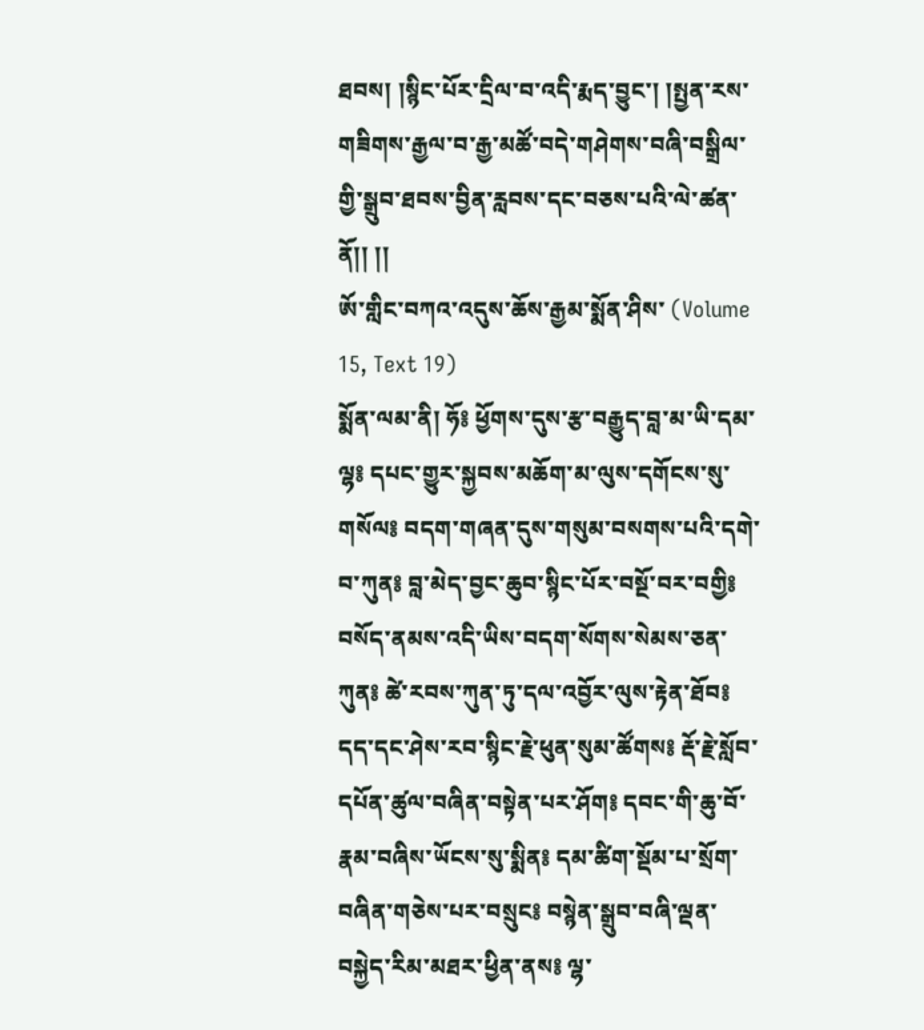ཐབས། །སྙིང་པོར་དྲིལ་བ་འདི་རྨད་བྱུང་། །སྤྱན་རས་གཟིགས་རྒྱལ་བ་རྒྱ་མཚོ་བདེ་གཤེགས་བཞི་བསྒྲིལ་གྱི་སྒྲུབ་ཐབས་བྱིན་རླབས་དང་བཅས་པའི་ལེ་ཚན་ནོ།། །།
ཨོ་གླིང་བཀའ་འདུས་ཆོས་རྒྱམ་སྨོན་ཤིས་ (Volume 15, Text 19)
སྨོན་ལམ་ནི། ཧོ༔ ཕྱོགས་དུས་རྩ་བརྒྱུད་བླ་མ་ཡི་དམ་ལྷ༔ དཔང་གྱུར་སྐྱབས་མཆོག་མ་ལུས་དགོངས་སུ་གསོལ༔ བདག་གཞན་དུས་གསུམ་བསགས་པའི་དགེ་བ་ཀུན༔ བླ་མེད་བྱང་ཆུབ་སྙིང་པོར་བསྔོ་བར་བགྱི༔ བསོད་ནམས་འདི་ཡིས་བདག་སོགས་སེམས་ཅན་ཀུན༔ ཚེ་རབས་ཀུན་ཏུ་དལ་འབྱོར་ལུས་རྟེན་ཐོབ༔ དད་དང་ཤེས་རབ་སྙིང་རྗེ་ཕུན་སུམ་ཚོགས༔ རྡོ་རྗེ་སློབ་དཔོན་ཚུལ་བཞིན་བསྟེན་པར་ཤོག༔ དབང་གི་ཆུ་བོ་རྣམ་བཞིས་ཡོངས་སུ་སྨིན༔ དམ་ཚིག་སྡོམ་པ་སྲོག་བཞིན་གཅེས་པར་བསྲུང༔ བསྙེན་སྒྲུབ་བཞི་ལྡན་བསྐྱེད་རིམ་མཐར་ཕྱིན་ནས༔ ལྷ་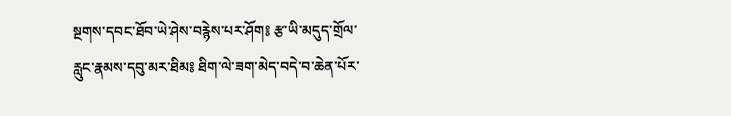སྔགས་དབང་ཐོབ་ཡེ་ཤེས་བརྙེས་པར་ཤོག༔ རྩ་ཡི་མདུད་གྲོལ་རླུང་རྣམས་དབུ་མར་ཐིམ༔ ཐིག་ལེ་ཟག་མེད་བདེ་བ་ཆེན་པོར་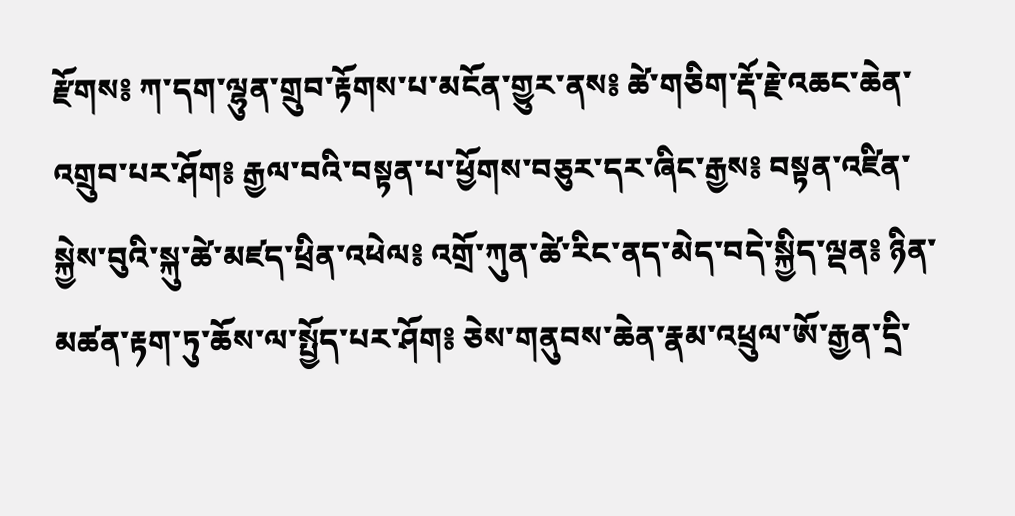རྫོགས༔ ཀ་དག་ལྷུན་གྲུབ་རྟོགས་པ་མངོན་གྱུར་ནས༔ ཚེ་གཅིག་རྡོ་རྗེ་འཆང་ཆེན་འགྲུབ་པར་ཤོག༔ རྒྱལ་བའི་བསྟན་པ་ཕྱོགས་བཅུར་དར་ཞིང་རྒྱས༔ བསྟན་འཛིན་སྐྱེས་བུའི་སྐུ་ཚེ་མཛད་ཕྲིན་འཕེལ༔ འགྲོ་ཀུན་ཚེ་རིང་ནད་མེད་བདེ་སྐྱིད་ལྡན༔ ཉིན་མཚན་རྟག་ཏུ་ཆོས་ལ་སྤྱོད་པར་ཤོག༔ ཅེས་གནུབས་ཆེན་རྣམ་འཕྲུལ་ཨོ་རྒྱན་དྲི་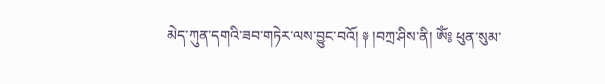མེད་ཀུན་དགའི་ཟབ་གཏེར་ལས་བྱུང་བའོ། ༈ །བཀྲ་ཤིས་ནི། ཨོཾ༔ ཕུན་སུམ་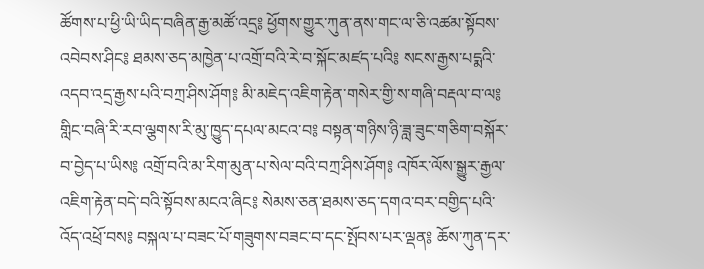ཚོགས་པ་ཕྱི་ཡི་ཡིད་བཞིན་རྒྱ་མཚོ་འདྲ༔ ཕྱོགས་གྱུར་ཀུན་ནས་གང་ལ་ཅི་འཚམ་སྟོབས་འབེབས་ཤིང༔ ཐམས་ཅད་མཁྱེན་པ་འགྲོ་བའི་རེ་བ་སྐོང་མཛད་པའི༔ སངས་རྒྱས་པདྨའི་འདབ་འདྲ་རྒྱས་པའི་བཀྲ་ཤིས་ཤོག༔ མི་མཇེད་འཇིག་རྟེན་གསེར་གྱི་ས་གཞི་བརྡལ་བ་ལ༔ གླིང་བཞི་རི་རབ་ལྕགས་རི་མུ་ཁྱུད་དཔལ་མངའ་བ༔ བསྟན་གཉིས་ཉི་ཟླ་ཟུང་གཅིག་བསྐོར་བ་བྱེད་པ་ཡིས༔ འགྲོ་བའི་མ་རིག་མུན་པ་སེལ་བའི་བཀྲ་ཤིས་ཤོག༔ འཁོར་ལོས་སྒྱུར་རྒྱལ་འཇིག་རྟེན་བདེ་བའི་སྟོབས་མངའ་ཞིང༔ སེམས་ཅན་ཐམས་ཅད་དགའ་བར་བགྱིད་པའི་འོད་འཕྲོ་བས༔ བསྐལ་པ་བཟང་པོ་གཟུགས་བཟང་བ་དང་སྤོབས་པར་ལྡན༔ ཆོས་ཀུན་དར་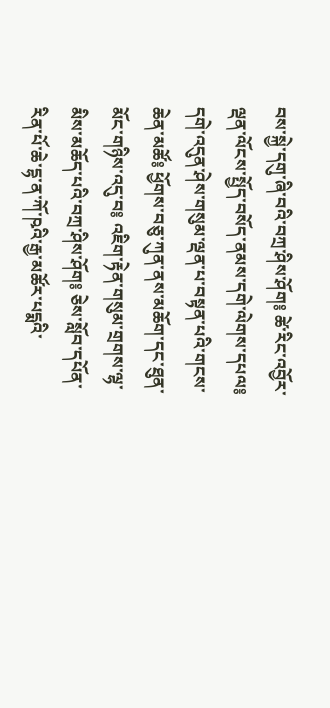བས་སྐྱེ་དགུ་ཞི་བའི་བཀྲ་ཤིས་ཤོག༔ ཚེ་རིང་འབྱོར་ལྡན་ལོངས་སྤྱོད་བསོད་ནམས་དགེ་ལེགས་དཔལ༔ དགེ་འདུན་ཤེས་གསུམ་ལྡན་པ་བསྟན་པའི་གངས་ཆེན་མཚོ༔ ཕྱོགས་བཅུ་ཀུན་ནས་མཆོག་དང་ཐུན་མོང་གཉིས་འདུ་བ༔ འཇིག་རྟེན་གསུམ་གྲགས་ལྷ་མིས་མཆོད་པའི་བཀྲ་ཤིས་ཤོག༔ ཅེས་སློབ་དཔོན་རིན་པོ་ཆེ་དྷ་ན་ཀོ་ཥའི་རྒྱ་མཚོར་པདྨའི་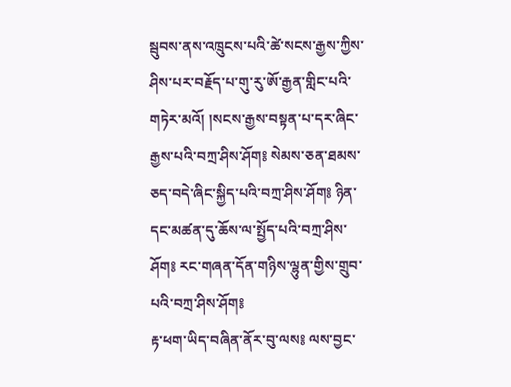སྦུབས་ནས་འཁྲུངས་པའི་ཚེ་སངས་རྒྱས་ཀྱིས་ཤིས་པར་བརྗོད་པ་གུ་རུ་ཨོ་རྒྱན་གླིང་པའི་གཏེར་མའོ། །སངས་རྒྱས་བསྟན་པ་དར་ཞིང་རྒྱས་པའི་བཀྲ་ཤིས་ཤོག༔ སེམས་ཅན་ཐམས་ཅད་བདེ་ཞིང་སྐྱིད་པའི་བཀྲ་ཤིས་ཤོག༔ ཉིན་དང་མཚན་དུ་ཆོས་ལ་སྤྱོད་པའི་བཀྲ་ཤིས་ཤོག༔ རང་གཞན་དོན་གཉིས་ལྷུན་གྱིས་གྲུབ་པའི་བཀྲ་ཤིས་ཤོག༔
རྟ་ཕག་ཡིད་བཞིན་ནོར་བུ་ལས༔ ལས་བྱང་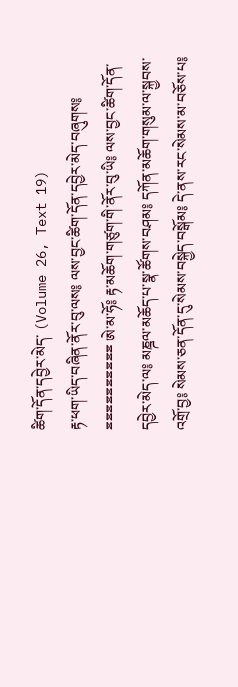ཚིག་དོན་དབྱེར་མེད་ (Volume 26, Text 19)
རྟ་ཕག་ཡིད་བཞིན་ནོར་བུ་ལས༔ ལས་བྱང་ཚིག་དོན་དབྱེར་མེད་བཞུགས༔ ྈྈྈྈྈྈྈྈྈྈ ཨེ་མ་ཧོ༔ རྟ་མཆོག་གཙུག་གི་ནོར་བུ་ཡི༔ ལས་བྱང་ཚིག་དོན་དབྱེར་མེད་ལ༔ མཎྜལ་མཆོད་པ་སྣ་ཚོགས་བཤམ༔ དཀོན་མཆོག་གསུམ་ལ་སྐྱབས་འགྲོ་བྱ༔ སེམས་ཅན་དོན་དུ་སེམས་བསྐྱེད་བསྒོམ༔ དེ་ནས་རང་སེམས་མ་བཅོས་པ༔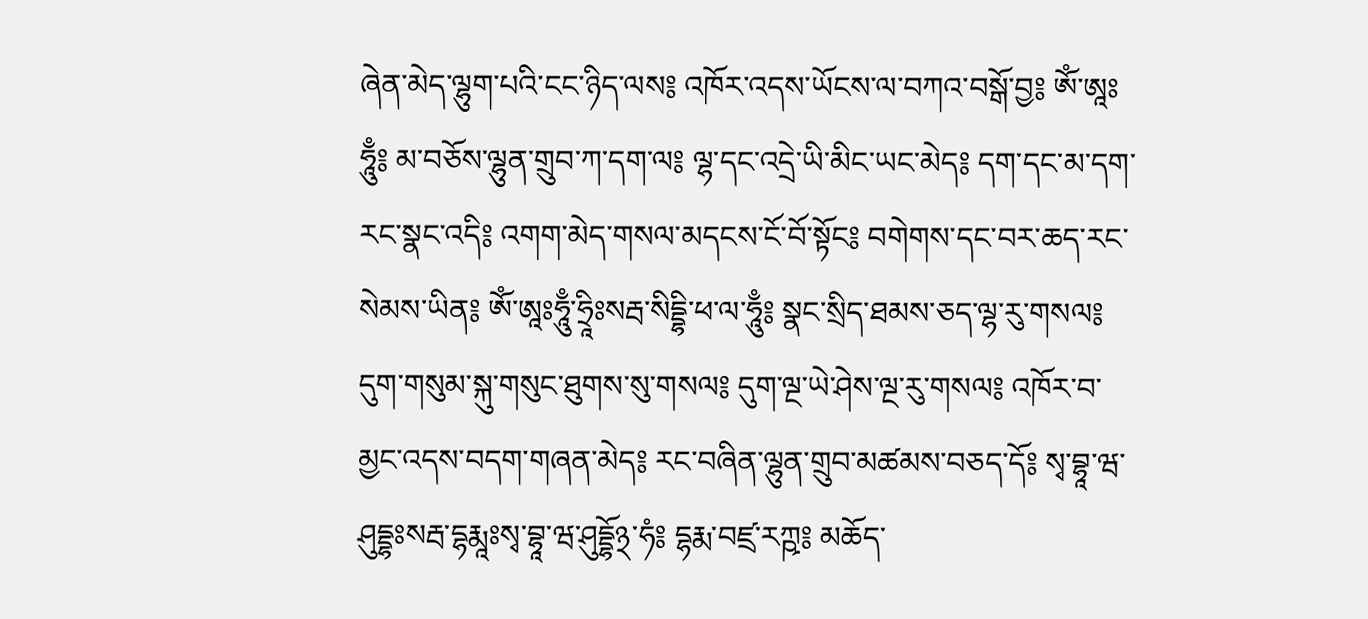ཞེན་མེད་ལྷུག་པའི་ངང་ཉིད་ལས༔ འཁོར་འདས་ཡོངས་ལ་བཀའ་བསྒོ་བྱ༔ ཨོཾ་ཨཱཿཧཱུྃ༔ མ་བཅོས་ལྷུན་གྲུབ་ཀ་དག་ལ༔ ལྷ་དང་འདྲེ་ཡི་མིང་ཡང་མེད༔ དག་དང་མ་དག་རང་སྣང་འདི༔ འགག་མེད་གསལ་མདངས་ངོ་བོ་སྟོང༔ བགེགས་དང་བར་ཆད་རང་སེམས་ཡིན༔ ཨོཾ་ཨཱཿཧཱུྃ་ཧྲཱིཿསརྦ་སིདྡྷི་ཕ་ལ་ཧཱུྃ༔ སྣང་སྲིད་ཐམས་ཅད་ལྷ་རུ་གསལ༔ དུག་གསུམ་སྐུ་གསུང་ཐུགས་སུ་གསལ༔ དུག་ལྔ་ཡེ་ཤེས་ལྔ་རུ་གསལ༔ འཁོར་བ་མྱང་འདས་བདག་གཞན་མེད༔ རང་བཞིན་ལྷུན་གྲུབ་མཚམས་བཅད་དོ༔ སྭ་བྷཱ་ཝ་ཤུདྡྷཿསརྦ་དྷརྨཱཿསྭ་བྷཱ་ཝ་ཤུདྡྷོ྅་ཧཾ༔ དྷརྨ་བཛྲ་རཀྵ༔ མཆོད་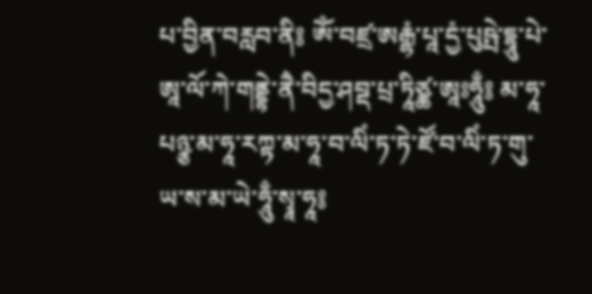པ་བྱིན་བརླབ་ནི༔ ཨོཾ་བཛྲ་ཨརྒྷཾ་པཱ་དྱཾ་པུཥྤེ་དྷཱུ་པེ་ཨཱ་ལོ་ཀེ་གནྡྷེ་ནཻ་བིདྱ་ཤབྡ་པྲ་ཏཱིཙྪ་ཨཱཿཧཱུྃ༔ མ་ཧཱ་པཉྩ་མ་ཧཱ་རཀྟ་མ་ཧཱ་བ་ལིཾ་ཏ་ཏེ་ཛོ་བ་ལིཾ་ཏ་གུ་ཡ་ས་མ་ཡེ་ཧཱུྃ་སྭཱ་ཧཱ༔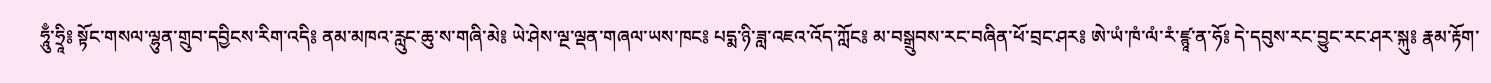ཧཱུྃ་ཧྲཱི༔ སྟོང་གསལ་ལྷུན་གྲུབ་དབྱིངས་རིག་འདི༔ ནམ་མཁའ་རླུང་ཆུ་ས་གཞི་མེ༔ ཡེ་ཤེས་ལྔ་ལྡན་གཞལ་ཡས་ཁང༔ པདྨ་ཉི་ཟླ་འཇའ་འོད་ཀློང༔ མ་བསྒྲུབས་རང་བཞིན་ཕོ་བྲང་ཤར༔ ཨེ་ཡཾ་ཁཾ་ལཾ་རཾ་ཛྙཱ་ན་ཧོ༔ དེ་དབུས་རང་བྱུང་རང་ཤར་སྐུ༔ རྣམ་རྟོག་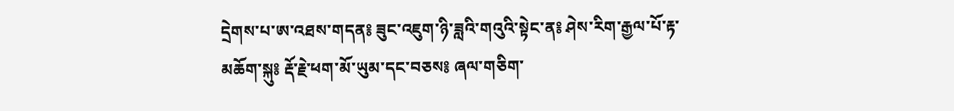དྲེགས་པ་ཨ་འཐས་གདན༔ ཟུང་འཇུག་ཉི་ཟླའི་གའུའི་སྟེང་ན༔ ཤེས་རིག་རྒྱལ་པོ་རྟ་མཆོག་སྐུ༔ རྡོ་རྗེ་ཕག་མོ་ཡུམ་དང་བཅས༔ ཞལ་གཅིག་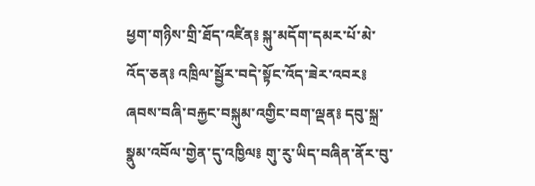ཕྱག་གཉིས་གྲི་ཐོད་འཛིན༔ སྐུ་མདོག་དམར་པོ་མེ་འོད་ཅན༔ འཁྲིལ་སྦྱོར་བདེ་སྟོང་འོད་ཟེར་འབར༔ ཞབས་བཞི་བརྐྱང་བསྐུམ་འགྱིང་བག་ལྡན༔ དབུ་སྐྲ་སྣུམ་འབོལ་གྱེན་དུ་འཁྱིལ༔ གུ་རུ་ཡིད་བཞིན་ནོར་བུ་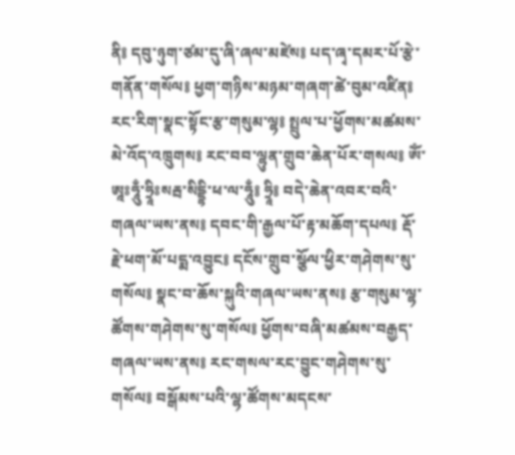ནི༔ དབུ་ཉུག་ཙམ་དུ་ཞི་ཞལ་མཛེས༔ པད་ཞྭ་དམར་པོ་རྩེ་གནོན་གསོལ༔ ཕྱག་གཉིས་མཉམ་གཞག་ཚེ་བུམ་འཛིན༔ རང་རིག་སྣང་སྟོང་རྩ་གསུམ་ལྷ༔ སྤྲུལ་པ་ཕྱོགས་མཚམས་མེ་འོད་འཁྲུགས༔ རང་བབ་ལྷུན་གྲུབ་ཆེན་པོར་གསལ༔ ཨོཾ་ཨཱཿཧཱུྃ་ཧྲཱིཿསརྦ་སིདྡྷི་ཕ་ལ་ཧཱུྃ༔ ཧྲཱི༔ བདེ་ཆེན་འབར་བའི་གཞལ་ཡས་ནས༔ དབང་གི་རྒྱལ་པོ་རྟ་མཆོག་དཔལ༔ རྡོ་རྗེ་ཕག་མོ་པདྨ་འབྱུང༔ དངོས་གྲུབ་སྩོལ་ཕྱིར་གཤེགས་སུ་གསོལ༔ སྣང་བ་ཆོས་སྐུའི་གཞལ་ཡས་ནས༔ རྩ་གསུམ་ལྷ་ཚོགས་གཤེགས་སུ་གསོལ༔ ཕྱོགས་བཞི་མཚམས་བརྒྱད་གཞལ་ཡས་ནས༔ རང་གསལ་རང་བྱུང་གཤེགས་སུ་གསོལ༔ བསྒོམས་པའི་ལྷ་ཚོགས་མདངས་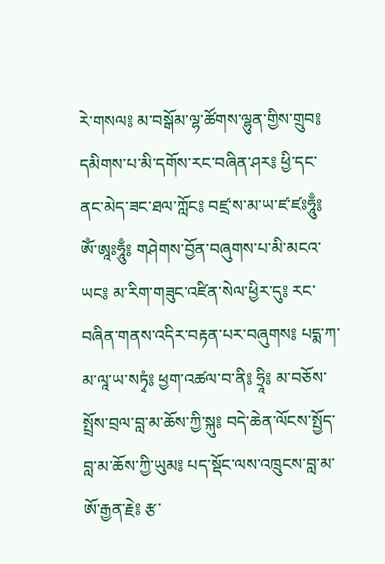རེ་གསལ༔ མ་བསྒོམ་ལྷ་ཚོགས་ལྷུན་གྱིས་གྲུབ༔ དམིགས་པ་མི་དགོས་རང་བཞིན་ཤར༔ ཕྱི་དང་ནང་མེད་ཟང་ཐལ་ཀློང༔ བཛྲ་ས་མ་ཡ་ཛ་ཛཿཧཱུྃ༔ ཨོཾ་ཨཱཿཧཱུྃ༔ གཤེགས་བྱོན་བཞུགས་པ་མི་མངའ་ཡང༔ མ་རིག་གཟུང་འཛིན་སེལ་ཕྱིར་དུ༔ རང་བཞིན་གནས་འདིར་བརྟན་པར་བཞུགས༔ པདྨ་ཀ་མ་ལཱ་ཡ་སཏྭཾ༔ ཕྱག་འཚལ་བ་ནི༔ ཧྲཱི༔ མ་བཅོས་སྤྲོས་བྲལ་བླ་མ་ཆོས་ཀྱི་སྐུ༔ བདེ་ཆེན་ལོངས་སྤྱོད་བླ་མ་ཆོས་ཀྱི་ཡུམ༔ པད་སྡོང་ལས་འཁྲུངས་བླ་མ་ཨོ་རྒྱན་རྗེ༔ རྩ་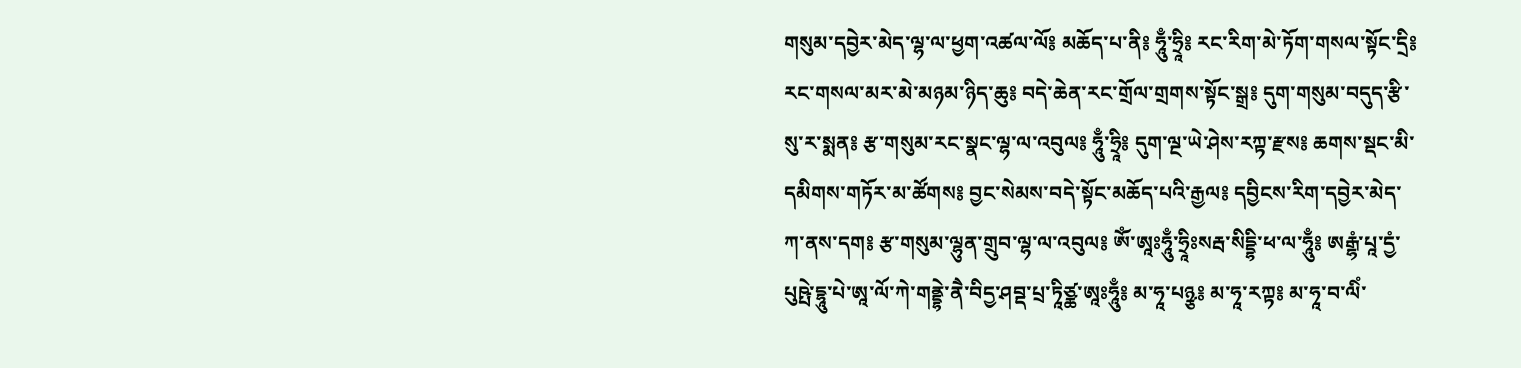གསུམ་དབྱེར་མེད་ལྷ་ལ་ཕྱག་འཚལ་ལོ༔ མཆོད་པ་ནི༔ ཧཱུྃ་ཧྲཱི༔ རང་རིག་མེ་ཏོག་གསལ་སྟོང་དྲི༔ རང་གསལ་མར་མེ་མཉམ་ཉིད་ཆུ༔ བདེ་ཆེན་རང་གྲོལ་གྲགས་སྟོང་སྒྲ༔ དུག་གསུམ་བདུད་རྩི་སུ་ར་སྨན༔ རྩ་གསུམ་རང་སྣང་ལྷ་ལ་འབུལ༔ ཧཱུྃ་ཧྲཱི༔ དུག་ལྔ་ཡེ་ཤེས་རཀྟ་རྫས༔ ཆགས་སྡང་མི་དམིགས་གཏོར་མ་ཚོགས༔ བྱང་སེམས་བདེ་སྟོང་མཆོད་པའི་རྒྱལ༔ དབྱིངས་རིག་དབྱེར་མེད་ཀ་ནས་དག༔ རྩ་གསུམ་ལྷུན་གྲུབ་ལྷ་ལ་འབུལ༔ ཨོཾ་ཨཱཿཧཱུྃ་ཧྲཱིཿསརྦ་སིདྡྷི་ཕ་ལ་ཧཱུྃ༔ ཨརྒྷཾ་པཱ་དྱཾ་པུཥྤེ་དྷཱུ་པེ་ཨཱ་ལོ་ཀེ་གནྡྷེ་ནཻ་བིདྱ་ཤབྡ་པྲ་ཏཱིཙྪ་ཨཱཿཧཱུྃ༔ མ་ཧཱ་པཉྩ༔ མ་ཧཱ་རཀྟ༔ མ་ཧཱ་བ་ལིཾ་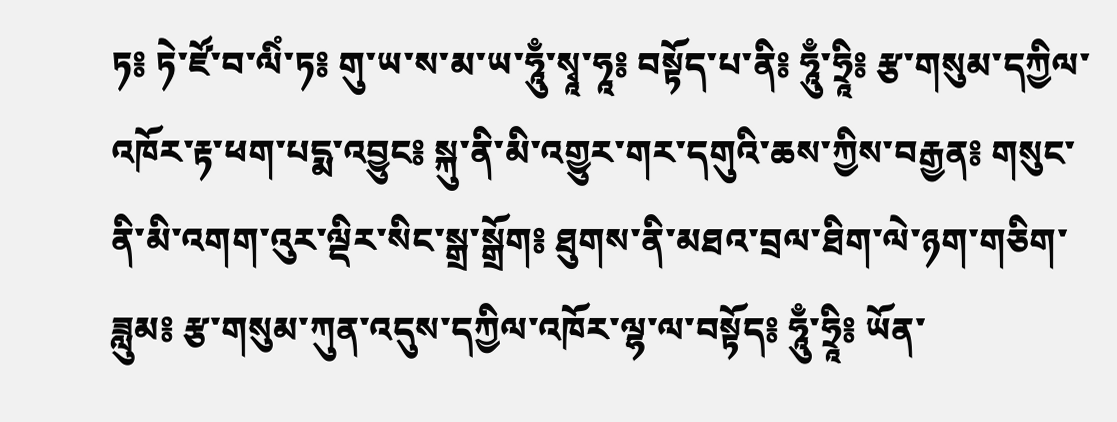ཏ༔ ཏེ་ཛོ་བ་ལིཾ་ཏ༔ གུ་ཡ་ས་མ་ཡ་ཧཱུྃ་སྭཱ་ཧཱ༔ བསྟོད་པ་ནི༔ ཧཱུྃ་ཧྲཱི༔ རྩ་གསུམ་དཀྱིལ་འཁོར་རྟ་ཕག་པདྨ་འབྱུང༔ སྐུ་ནི་མི་འགྱུར་གར་དགུའི་ཆས་ཀྱིས་བརྒྱན༔ གསུང་ནི་མི་འགག་འུར་ལྡིར་སིང་སྒྲ་སྒྲོག༔ ཐུགས་ནི་མཐའ་བྲལ་ཐིག་ལེ་ཉག་གཅིག་ཟླུམ༔ རྩ་གསུམ་ཀུན་འདུས་དཀྱིལ་འཁོར་ལྷ་ལ་བསྟོད༔ ཧཱུྃ་ཧྲཱི༔ ཡོན་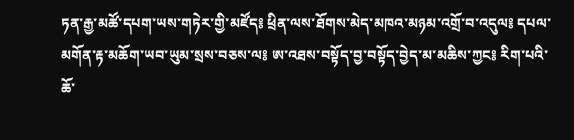ཏན་རྒྱ་མཚོ་དཔག་ཡས་གཏེར་གྱི་མཛོད༔ ཕྲིན་ལས་ཐོགས་མེད་མཁའ་མཉམ་འགྲོ་བ་འདུལ༔ དཔལ་མགོན་རྟ་མཆོག་ཡབ་ཡུམ་སྲས་བཅས་ལ༔ ཨ་འཐས་བསྟོད་བྱ་བསྟོད་བྱེད་མ་མཆིས་ཀྱང༔ རིག་པའི་ཆོ་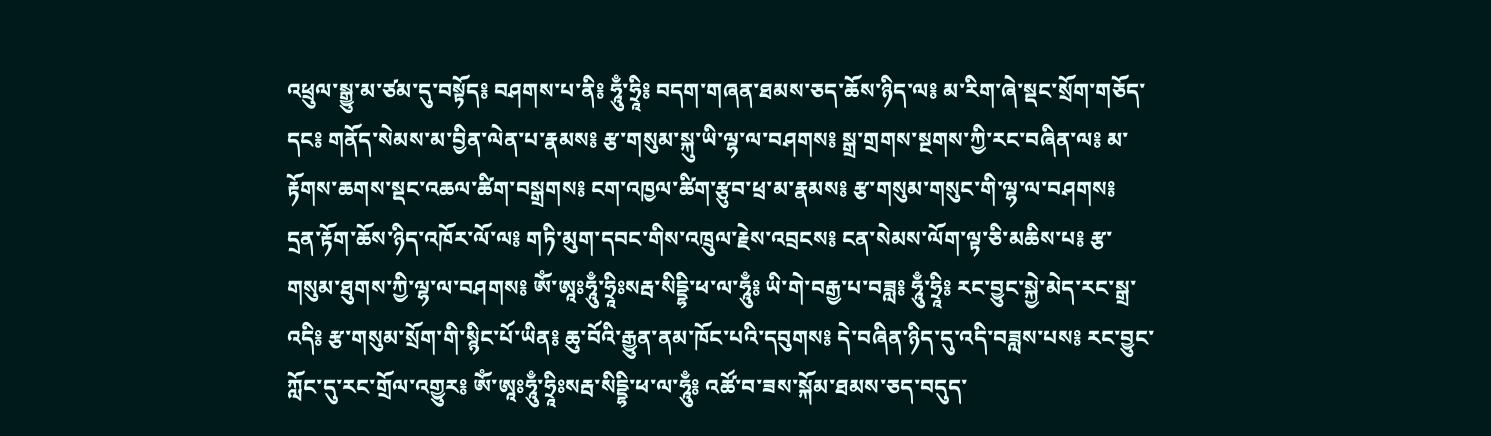འཕྲུལ་སྒྱུ་མ་ཙམ་དུ་བསྟོད༔ བཤགས་པ་ནི༔ ཧཱུྃ་ཧྲཱི༔ བདག་གཞན་ཐམས་ཅད་ཆོས་ཉིད་ལ༔ མ་རིག་ཞེ་སྡང་སྲོག་གཅོད་དང༔ གནོད་སེམས་མ་བྱིན་ལེན་པ་རྣམས༔ རྩ་གསུམ་སྐུ་ཡི་ལྷ་ལ་བཤགས༔ སྒྲ་གྲགས་སྔགས་ཀྱི་རང་བཞིན་ལ༔ མ་རྟོགས་ཆགས་སྡང་འཆལ་ཚིག་བསྒྲགས༔ ངག་འཁྱལ་ཚིག་རྩུབ་ཕྲ་མ་རྣམས༔ རྩ་གསུམ་གསུང་གི་ལྷ་ལ་བཤགས༔ དྲན་རྟོག་ཆོས་ཉིད་འཁོར་ལོ་ལ༔ གཏི་མུག་དབང་གིས་འཁྲུལ་རྗེས་འབྲངས༔ ངན་སེམས་ལོག་ལྟ་ཅི་མཆིས་པ༔ རྩ་གསུམ་ཐུགས་ཀྱི་ལྷ་ལ་བཤགས༔ ཨོཾ་ཨཱཿཧཱུྃ་ཧྲཱིཿསརྦ་སིདྡྷི་ཕ་ལ་ཧཱུྃ༔ ཡི་གེ་བརྒྱ་པ་བཟླ༔ ཧཱུྃ་ཧྲཱི༔ རང་བྱུང་སྐྱེ་མེད་རང་སྒྲ་འདི༔ རྩ་གསུམ་སྲོག་གི་སྙིང་པོ་ཡིན༔ ཆུ་བོའི་རྒྱུན་ནམ་ཁོང་པའི་དབུགས༔ དེ་བཞིན་ཉིད་དུ་འདི་བཟླས་པས༔ རང་བྱུང་ཀློང་དུ་རང་གྲོལ་འགྱུར༔ ཨོཾ་ཨཱཿཧཱུྃ་ཧྲཱིཿསརྦ་སིདྡྷི་ཕ་ལ་ཧཱུྃ༔ འཚོ་བ་ཟས་སྐོམ་ཐམས་ཅད་བདུད་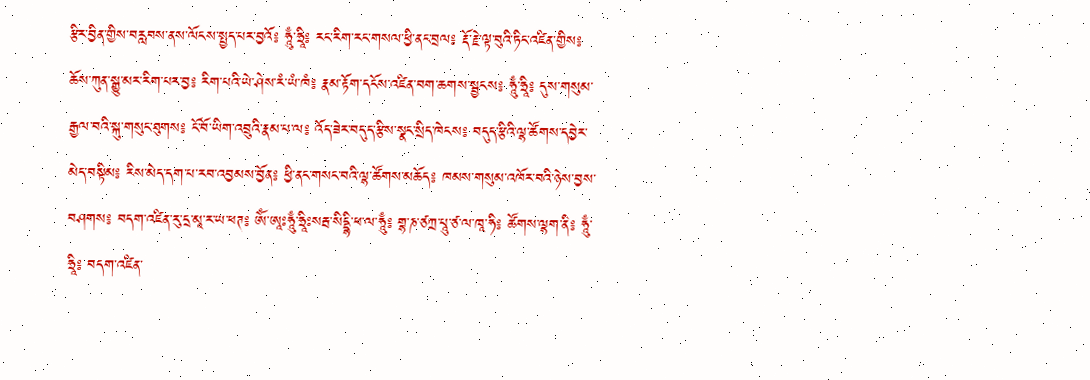རྩིར་བྱིན་གྱིས་བརླབས་ནས་ལོངས་སྤྱད་པར་བྱའོ༔ ཧཱུྃ་ཧྲཱི༔ རང་རིག་རང་གསལ་ཕྱི་ནང་བྲལ༔ རྡོ་རྗེ་ལྟ་བུའི་ཏིང་འཛིན་གྱིས༔ ཆོས་ཀུན་སྒྱུ་མར་རིག་པར་བྱ༔ རིག་པའི་ཡེ་ཤེས་རཾ་ཡཾ་ཁཾ༔ རྣམ་རྟོག་དངོས་འཛིན་བག་ཆགས་སྦྱངས༔ ཧཱུྃ་ཧྲཱི༔ དུས་གསུམ་རྒྱལ་བའི་སྐུ་གསུང་ཐུགས༔ ངོ་བོ་ཡིག་འབྲུའི་རྣམ་པ་ལ༔ འོད་ཟེར་བདུད་རྩིས་སྣང་སྲིད་ཁེངས༔ བདུད་རྩིའི་ལྷ་ཚོགས་དབྱེར་མེད་བསྟིམ༔ རིས་མེད་དག་པ་རབ་འབྱམས་བྱོན༔ ཕྱི་ནང་གསང་བའི་ལྷ་ཚོགས་མཆོད༔ ཁམས་གསུམ་འཁོར་བའི་ཉེས་བྱས་བཤགས༔ བདག་འཛིན་རུ་དྲ་མཱ་ར་ཡ་ཕཊ༔ ཨོཾ་ཨཱཿཧཱུྃ་ཧྲཱིཿསརྦ་སིདྡྷི་ཕ་ལ་ཧཱུྃ༔ གྷ་ཎ་ཙཀྲ་པཱུ་ཙ་ལ་ཁཱ་ཧི༔ ཚོགས་ལྷག་ནི༔ ཧཱུྃ་ཧྲཱི༔ བདག་འཛིན་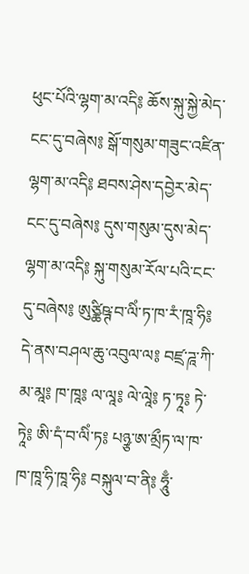ཕུང་པོའི་ལྷག་མ་འདི༔ ཆོས་སྐུ་སྐྱེ་མེད་ངང་དུ་བཞེས༔ སྒོ་གསུམ་གཟུང་འཛིན་ལྷག་མ་འདི༔ ཐབས་ཤེས་དབྱེར་མེད་ངང་དུ་བཞེས༔ དུས་གསུམ་དུས་མེད་ལྷག་མ་འདི༔ སྐུ་གསུམ་རོལ་པའི་ངང་དུ་བཞེས༔ ཨུཙྪིཥྚ་བ་ལིཾ་ཏ་ཁ་རཾ་ཁཱ་ཧི༔ དེ་ནས་བཤལ་ཆུ་འབུལ་ལ༔ བཛྲ་ཌཱ་ཀི་མ་མཱ༔ ཁ་ཁཱ༔ ལ་ལཱ༔ ལེ་ལཱེ༔ ཏ་ཏཱ༔ ཏེ་ཏཱེ༔ ཨི་དཾ་བ་ལིཾ་ཏ༔ པཉྩ་ཨ་མྲྀཏ་ལ་ཁ་ཁ་ཁཱ་ཧི་ཁཱ་ཧི༔ བསྐུལ་བ་ནི༔ ཧཱུྃ་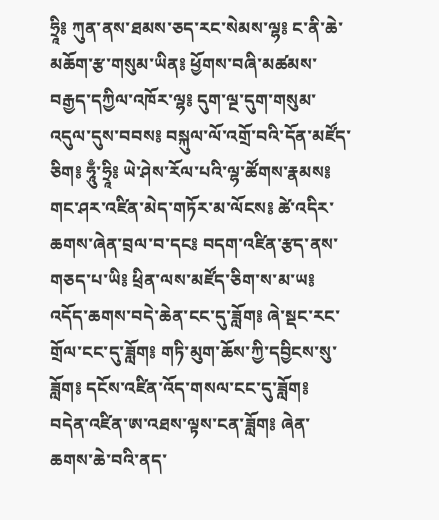ཧྲཱི༔ ཀུན་ནས་ཐམས་ཅད་རང་སེམས་ལྷ༔ ང་ནི་ཆེ་མཆོག་རྩ་གསུམ་ཡིན༔ ཕྱོགས་བཞི་མཚམས་བརྒྱད་དཀྱིལ་འཁོར་ལྷ༔ དུག་ལྔ་དུག་གསུམ་འདུལ་དུས་བབས༔ བསྐུལ་ལོ་འགྲོ་བའི་དོན་མཛོད་ཅིག༔ ཧཱུྃ་ཧྲཱི༔ ཡེ་ཤེས་རོལ་པའི་ལྷ་ཚོགས་རྣམས༔ གང་ཤར་འཛིན་མེད་གཏོར་མ་ལོངས༔ ཚེ་འདིར་ཆགས་ཞེན་བྲལ་བ་དང༔ བདག་འཛིན་རྩད་ནས་གཅད་པ་ཡི༔ ཕྲིན་ལས་མཛོད་ཅིག་ས་མ་ཡ༔ འདོད་ཆགས་བདེ་ཆེན་ངང་དུ་ཟློག༔ ཞེ་སྡང་རང་གྲོལ་ངང་དུ་ཟློག༔ གཏི་མུག་ཆོས་ཀྱི་དབྱིངས་སུ་ཟློག༔ དངོས་འཛིན་འོད་གསལ་ངང་དུ་ཟློག༔ བདེན་འཛིན་ཨ་འཐས་ལྟས་ངན་ཟློག༔ ཞེན་ཆགས་ཆེ་བའི་ནད་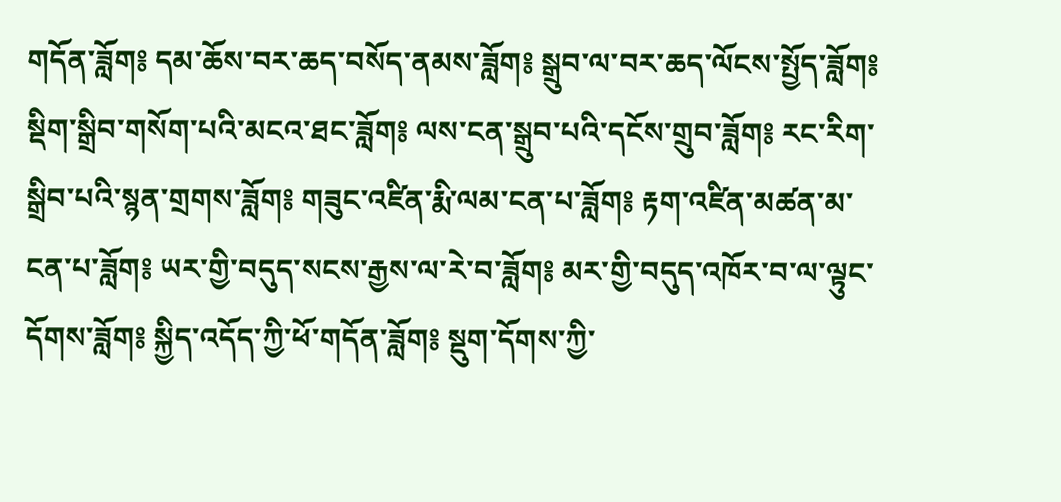གདོན་ཟློག༔ དམ་ཆོས་བར་ཆད་བསོད་ནམས་ཟློག༔ སྒྲུབ་ལ་བར་ཆད་ལོངས་སྤྱོད་ཟློག༔ སྡིག་སྒྲིབ་གསོག་པའི་མངའ་ཐང་ཟློག༔ ལས་ངན་སྒྲུབ་པའི་དངོས་གྲུབ་ཟློག༔ རང་རིག་སྒྲིབ་པའི་སྙན་གྲགས་ཟློག༔ གཟུང་འཛིན་རྨི་ལམ་ངན་པ་ཟློག༔ རྟག་འཛིན་མཚན་མ་ངན་པ་ཟློག༔ ཡར་གྱི་བདུད་སངས་རྒྱས་ལ་རེ་བ་ཟློག༔ མར་གྱི་བདུད་འཁོར་བ་ལ་ལྟུང་དོགས་ཟློག༔ སྐྱིད་འདོད་ཀྱི་ཕོ་གདོན་ཟློག༔ སྡུག་དོགས་ཀྱི་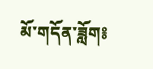མོ་གདོན་ཟློག༔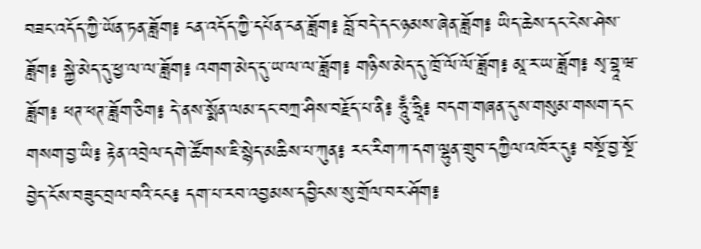བཟང་འདོད་ཀྱི་ཡོན་ཏན་ཟློག༔ ངན་འདོད་ཀྱི་དཔོན་ངན་ཟློག༔ བློ་བདེ་དང་ཉམས་ཞེན་ཟློག༔ ཡིད་ཆེས་དང་ངེས་ཤེས་ཟློག༔ སྐྱེ་མེད་དུ་ཕྱ་ལ་ལ་ཟློག༔ འགག་མེད་དུ་ཡ་ལ་ལ་ཟློག༔ གཉིས་མེད་དུ་ཁྲོ་ལོ་ལོ་ཟློག༔ མཱ་ར་ཡ་ཟློག༔ སྭ་བྷཱ་ཝ་ཟློག༔ ཕཊ་ཕཊ་ཟློག་ཅིག༔ དེ་ནས་སྨོན་ལམ་དང་བཀྲ་ཤིས་བརྗོད་པ་ནི༔ ཧཱུྃ་ཧྲཱི༔ བདག་གཞན་དུས་གསུམ་གསག་དང་གསག་བྱ་ཡི༔ རྟེན་འབྲེལ་དགེ་ཚོགས་ཇི་སྙེད་མཆིས་པ་ཀུན༔ རང་རིག་ཀ་དག་ལྷུན་གྲུབ་དཀྱིལ་འཁོར་དུ༔ བསྔོ་བྱ་སྔོ་བྱེད་ངོས་བཟུང་བྲལ་བའི་ངང༔ དག་པ་རབ་འབྱམས་དབྱིངས་སུ་གྲོལ་བར་ཤོག༔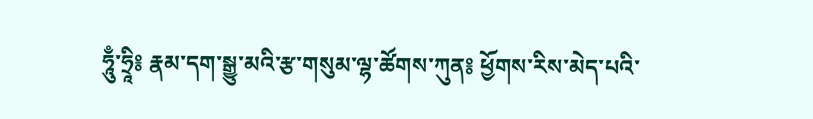ཧཱུྃ་ཧྲཱི༔ རྣམ་དག་སྒྱུ་མའི་རྩ་གསུམ་ལྷ་ཚོགས་ཀུན༔ ཕྱོགས་རིས་མེད་པའི་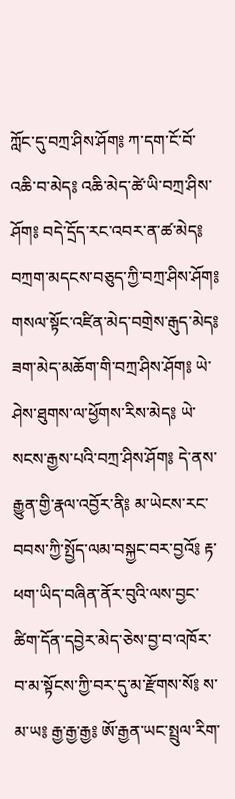ཀློང་དུ་བཀྲ་ཤིས་ཤོག༔ ཀ་དག་ངོ་བོ་འཆི་བ་མེད༔ འཆི་མེད་ཚེ་ཡི་བཀྲ་ཤིས་ཤོག༔ བདེ་དྲོད་རང་འབར་ན་ཚ་མེད༔ བཀྲག་མདངས་བཅུད་ཀྱི་བཀྲ་ཤིས་ཤོག༔ གསལ་སྟོང་འཛིན་མེད་བགྲེས་རྒུད་མེད༔ ཟག་མེད་མཆོག་གི་བཀྲ་ཤིས་ཤོག༔ ཡེ་ཤེས་ཐུགས་ལ་ཕྱོགས་རིས་མེད༔ ཡེ་སངས་རྒྱས་པའི་བཀྲ་ཤིས་ཤོག༔ དེ་ནས་རྒྱུན་གྱི་རྣལ་འབྱོར་ནི༔ མ་ཡེངས་རང་བབས་ཀྱི་སྤྱོད་ལམ་བསྐྱང་བར་བྱའོ༔ རྟ་ཕག་ཡིད་བཞིན་ནོར་བུའི་ལས་བྱང་ཚིག་དོན་དབྱེར་མེད་ཅེས་བྱ་བ་འཁོར་བ་མ་སྟོངས་ཀྱི་བར་དུ་མ་རྫོགས་སོ༔ ས་མ་ཡ༔ རྒྱ་རྒྱ་རྒྱ༔ ཨོ་རྒྱན་ཡང་སྤྲུལ་རིག་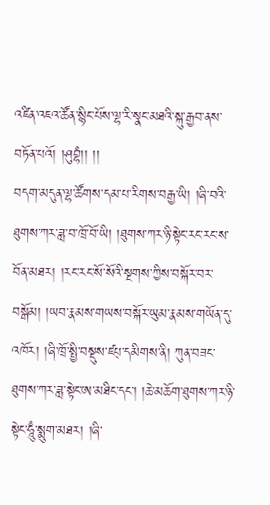འཛིན་འཇའ་ཚོན་སྙིང་པོས་ལྷ་རི་སྣང་མཐའི་སྐུ་རྒྱབ་ནས་བཏོན་པའོ། །ཤུབྷཾ།། །།
བདག་མདུན་ལྷ་ཚོགས་དམ་པ་རིགས་བརྒྱ་ཡི། །ཞི་བའི་ཐུགས་ཀར་ཟླ་བ་ཁྲོ་བོ་ཡི། །ཐུགས་ཀར་ཉི་སྟེང་རང་རང་ས་བོན་མཐར། །རང་རང་སོ་སོའི་སྔགས་ཀྱིས་བསྐོར་བར་བསྒོམ། །ཡབ་རྣམས་གཡས་བསྐོར་ཡུམ་རྣམས་གཡོན་དུ་འཁོར། །ཞི་ཁྲོ་སྤྱི་བསྡུས་ཛཔ྄་དམིགས་ནི། ཀུན་བཟང་ཐུགས་ཀར་ཟླ་སྟེང་ཨ་མཐིང་དང་། །ཆེ་མཆོག་ཐུགས་ཀར་ཉི་སྟེང་ཧཱུྃ་སྨུག་མཐར། །ཞི་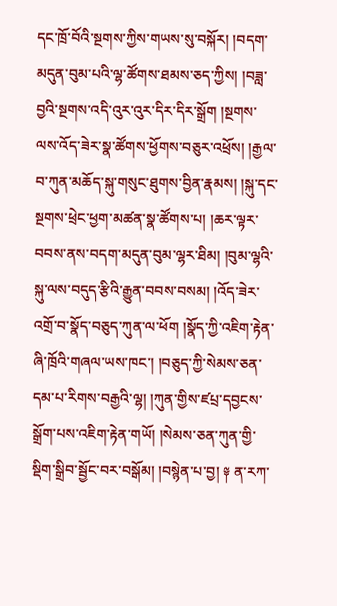དང་ཁྲོ་བོའི་སྔགས་ཀྱིས་གཡས་སུ་བསྐོར། །བདག་མདུན་བུམ་པའི་ལྷ་ཚོགས་ཐམས་ཅད་ཀྱིས། །བཟླ་བྱའི་སྔགས་འདི་འུར་འུར་དིར་དིར་སྒྲོག །སྔགས་ལས་འོད་ཟེར་སྣ་ཚོགས་ཕྱོགས་བཅུར་འཕྲོས། །རྒྱལ་བ་ཀུན་མཆོད་སྐུ་གསུང་ཐུགས་བྱིན་རྣམས། །སྐུ་དང་སྔགས་ཕྲེང་ཕྱག་མཚན་སྣ་ཚོགས་པ། །ཆར་ལྟར་བབས་ནས་བདག་མདུན་བུམ་ལྷར་ཐིམ། །བུམ་ལྷའི་སྐུ་ལས་བདུད་རྩིའི་རྒྱུན་བབས་བསམ། །འོད་ཟེར་འགྲོ་བ་སྣོད་བཅུད་ཀུན་ལ་ཕོག །སྣོད་ཀྱི་འཇིག་རྟེན་ཞི་ཁྲོའི་གཞལ་ཡས་ཁང་། །བཅུད་ཀྱི་སེམས་ཅན་དམ་པ་རིགས་བརྒྱའི་ལྷ། །ཀུན་གྱིས་ཛཔྲ་དབྱངས་སྒྲོག་པས་འཇིག་རྟེན་གཡོ། །སེམས་ཅན་ཀུན་གྱི་སྡིག་སྒྲིབ་སྦྱོང་བར་བསྒོམ། །བསྙེན་པ་བྱ། ༈ ན་རཀ་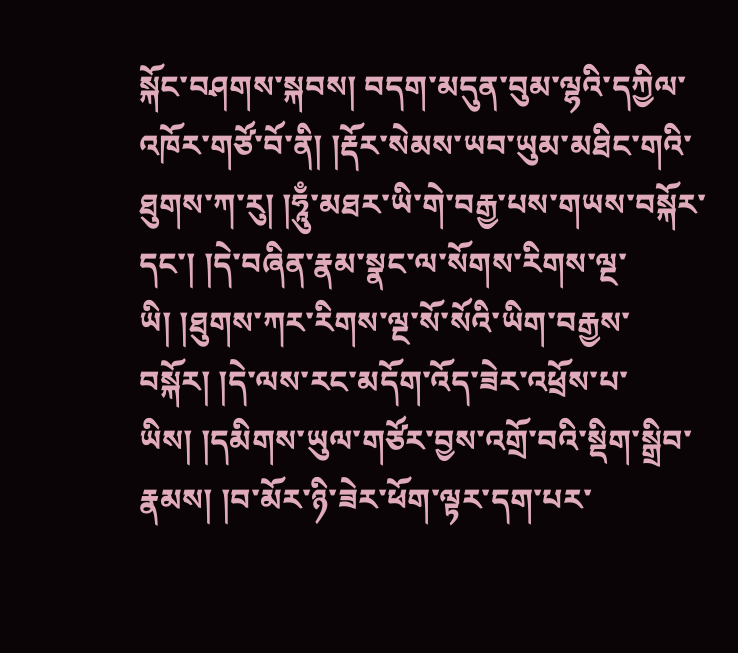སྐོང་བཤགས་སྐབས། བདག་མདུན་བུམ་ལྷའི་དཀྱིལ་འཁོར་གཙོ་བོ་ནི། །རྡོར་སེམས་ཡབ་ཡུམ་མཐིང་གའི་ཐུགས་ཀ་རུ། །ཧཱུྃ་མཐར་ཡི་གེ་བརྒྱ་པས་གཡས་བསྐོར་དང་། །དེ་བཞིན་རྣམ་སྣང་ལ་སོགས་རིགས་ལྔ་ཡི། །ཐུགས་ཀར་རིགས་ལྔ་སོ་སོའི་ཡིག་བརྒྱས་བསྐོར། །དེ་ལས་རང་མདོག་འོད་ཟེར་འཕྲོས་པ་ཡིས། །དམིགས་ཡུལ་གཙོར་བྱས་འགྲོ་བའི་སྡིག་སྒྲིབ་རྣམས། །བ་མོར་ཉི་ཟེར་ཕོག་ལྟར་དག་པར་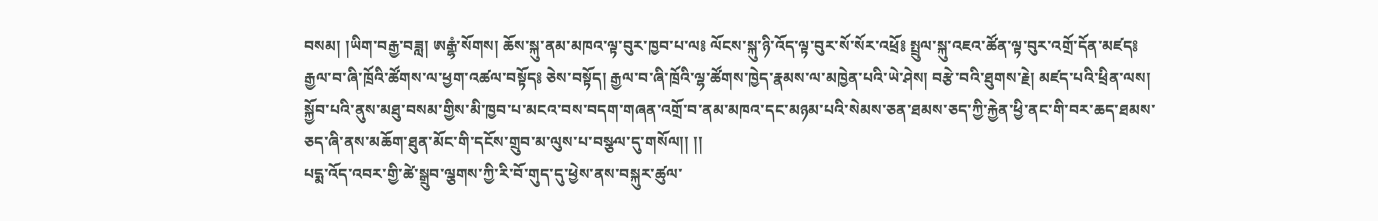བསམ། །ཡིག་བརྒྱ་བཟླ། ཨརྒྷཾ་སོགས། ཆོས་སྐུ་ནམ་མཁའ་ལྟ་བུར་ཁྱབ་པ་ལ༔ ལོངས་སྐུ་ཉི་འོད་ལྟ་བུར་སོ་སོར་འཕྲོ༔ སྤྲུལ་སྐུ་འཇའ་ཚོན་ལྟ་བུར་འགྲོ་དོན་མཛད༔ རྒྱལ་བ་ཞི་ཁྲོའི་ཚོགས་ལ་ཕྱག་འཚལ་བསྟོད༔ ཅེས་བསྟོད། རྒྱལ་བ་ཞི་ཁྲོའི་ལྷ་ཚོགས་ཁྱེད་རྣམས་ལ་མཁྱེན་པའི་ཡེ་ཤེས། བརྩེ་བའི་ཐུགས་རྗེ། མཛད་པའི་ཕྲིན་ལས། སྐྱོབ་པའི་ནུས་མཐུ་བསམ་གྱིས་མི་ཁྱབ་པ་མངའ་བས་བདག་གཞན་འགྲོ་བ་ནམ་མཁའ་དང་མཉམ་པའི་སེམས་ཅན་ཐམས་ཅད་ཀྱི་རྐྱེན་ཕྱི་ནང་གི་བར་ཆད་ཐམས་ཅད་ཞི་ནས་མཆོག་ཐུན་མོང་གི་དངོས་གྲུབ་མ་ལུས་པ་བསྩལ་དུ་གསོལ།། །།
པདྨ་འོད་འབར་གྱི་ཚེ་སྒྲུབ་ལྕགས་ཀྱི་རི་བོ་གུད་དུ་ཕྱེས་ནས་བསྐུར་ཚུལ་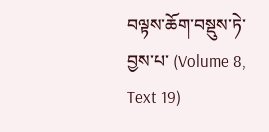བལྟས་ཆོག་བསྡུས་ཏེ་བྱས་པ་ (Volume 8, Text 19)